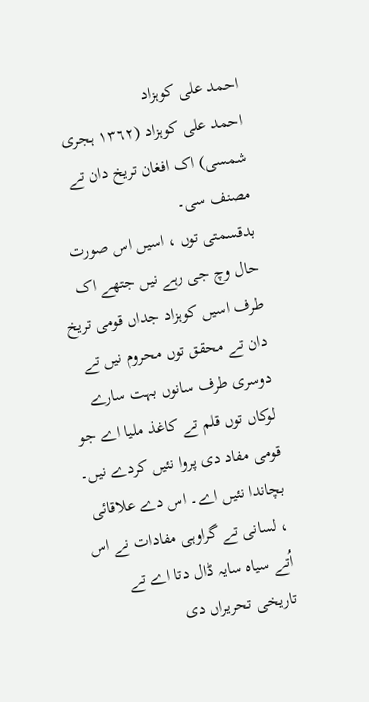احمد علی کوہزاد
احمد علی کوہزاد (١٣٦٢ ہجری شمسی) اک افغان تریخ دان تے مصنف سی۔
بدقسمتی توں ، اسيں اس صورت حال وچ جی رہے نيں جتھے اک طرف اسيں کوہزاد جداں قومی تریخ دان تے محقق توں محروم نيں تے دوسری طرف سانوں بہت سارے لوکاں توں قلم تے کاغذ ملیا اے جو قومی مفاد دی پروا نئيں کردے نيں۔ بچاندا نئيں اے۔ اس دے علاقائی ، لسانی تے گراوہی مفادات نے اس اُتے سیاہ سایہ ڈال دتا اے تے تاریخی تحریراں دی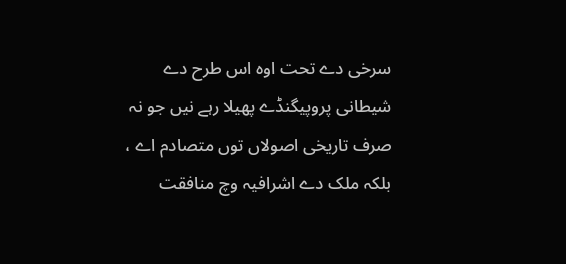سرخی دے تحت اوہ اس طرح دے شیطانی پروپیگنڈے پھیلا رہے نيں جو نہ صرف تاریخی اصولاں توں متصادم اے ، بلکہ ملک دے اشرافیہ وچ منافقت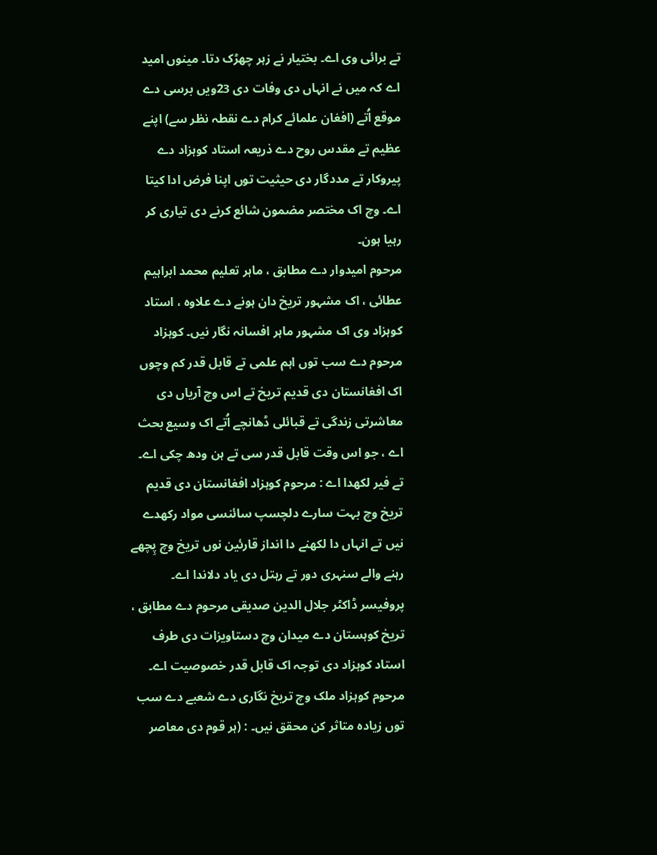تے برائی وی اے۔ بختیار نے زہر چھڑک دتا۔ مینوں امید اے کہ ميں نے انہاں دی وفات دی 23ويں برسی دے موقع اُتے (افغان علمائے کرام دے نقطہ نظر سے) اپنے عظیم تے مقدس روح دے ذریعہ استاد کوہزاد دے پیروکار تے مددگار دی حیثیت توں اپنا فرض ادا کيتا اے۔ وچ اک مختصر مضمون شائع کرنے دی تیاری کر رہیا ہون۔
مرحوم امیدوار دے مطابق ، ماہر تعلیم محمد ابراہیم عطائی ، اک مشہور تریخ دان ہونے دے علاوہ ، استاد کوہزاد وی اک مشہور ماہر افسانہ نگار نيں۔ کوہزاد مرحوم دے سب توں اہم علمی تے قابل قدر کم وچوں اک افغانستان دی قدیم تریخ تے اس وچ آریاں دی معاشرتی زندگی تے قبائلی ڈھانچے اُتے اک وسیع بحث اے ، جو اس وقت قابل قدر سی تے ہن ودھ چکی اے۔ تے فیر لکھدا اے : مرحوم کوہزاد افغانستان دی قدیم تریخ وچ بہت سارے دلچسپ سائنسی مواد رکھدے نيں تے انہاں دا لکھنے دا انداز قارئین نوں تریخ وچ پِچھے رہنے والے سنہری دور تے رہتل دی یاد دلاندا اے۔
پروفیسر ڈاکٹر جلال الدین صدیقی مرحوم دے مطابق ، تریخ کوہستان دے میدان وچ دستاویزات دی طرف استاد کوہزاد دی توجہ اک قابل قدر خصوصیت اے۔ مرحوم کوہزاد ملک وچ تریخ نگاری دے شعبے دے سب توں زیادہ متاثر کن محقق نيں۔ : (ہر قوم دی معاصر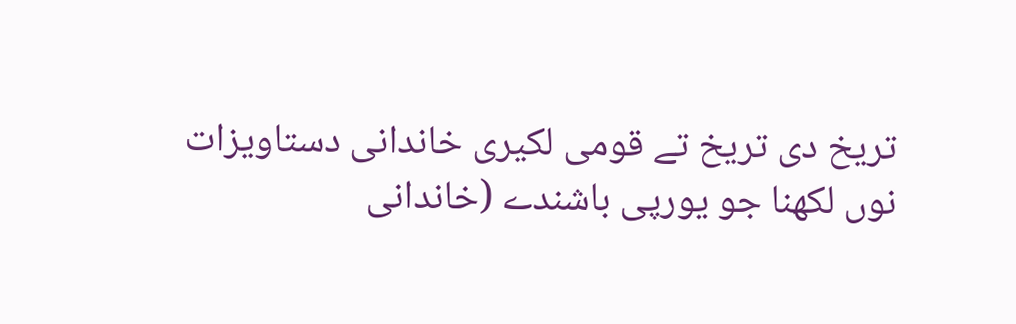تریخ دی تریخ تے قومی لکیری خاندانی دستاویزات نوں لکھنا جو یورپی باشندے (خاندانی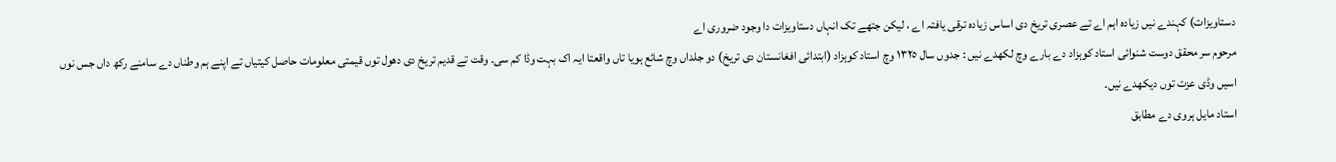دستاویزات) کہندے نيں زیادہ اہم اے تے عصری تریخ دی اساس زیادہ ترقی یافتہ اے ، لیکن جتھے تک انہاں دستاویزات دا وجود ضروری اے
مرحوم سر محقق دوست شنوائی استاد کوہزاد دے بارے وچ لکھدے نيں : جدوں سال ١٣٢٥ وچ استاد کوہزاد (ابتدائی افغانستان دی تریخ) دو جلداں وچ شائع ہويا تاں واقعتا ایہ اک بہت وڈا کم سی۔ وقت تے قدیم تریخ دی دھول توں قیمتی معلومات حاصل کيتیاں تے اپنے ہم وطناں دے سامنے رکھ داں جس نوں اسيں وڈی عزت توں دیکھدے نيں۔
استاد مایل ہروی دے مطابق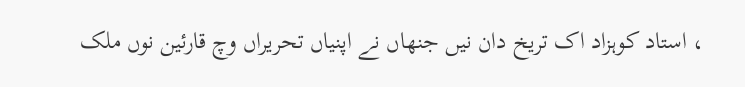، استاد کوہزاد اک تریخ دان نيں جنھاں نے اپنیاں تحریراں وچ قارئین نوں ملک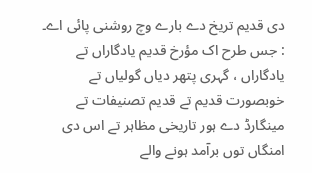دی قدیم تریخ دے بارے وچ روشنی پائی اے۔ : جس طرح اک مؤرخ قدیم یادگاراں تے یادگاراں ، گہری پتھر دیاں گولیاں تے خوبصورت قدیم تے قدیم تصنیفات تے مینگارڈ دے ہور تاریخی مظاہر تے اس دی امنگاں توں برآمد ہونے والے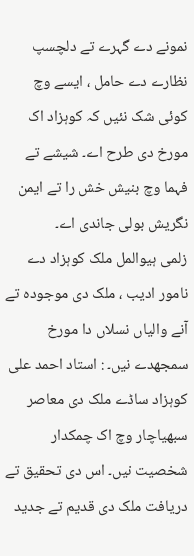نمونے دے گہرے تے دلچسپ نظارے دے حامل ، ايسے وچ کوئی شک نئيں کہ کوہزاد اک مورخ دی طرح اے۔ شیشے تے فہما وچ بنیش خش را تے ایمن نگریش بولی جاندی اے۔
زلمی ہیوالمل ملک کوہزاد دے نامور ادیب ، ملک دی موجودہ تے آنے والیاں نسلاں دا مورخ سمجھدے نيں۔ : استاد احمد علی کوہزاد ساڈے ملک دی معاصر سبھیاچار وچ اک چمکدار شخصیت نيں۔ اس دی تحقیق تے دریافت ملک دی قدیم تے جدید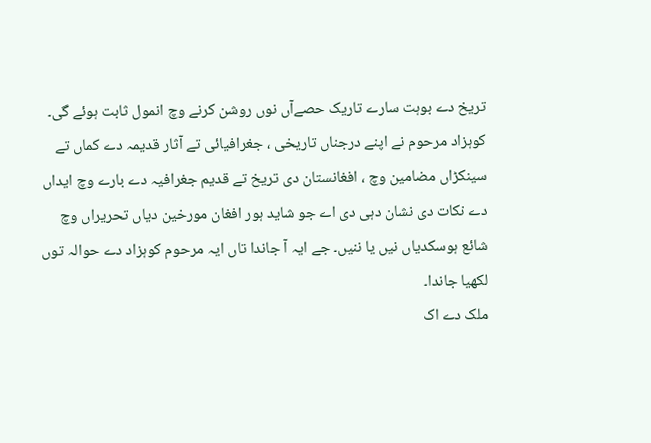تریخ دے بوہت سارے تاریک حصےآں نوں روشن کرنے وچ انمول ثابت ہوئے گی۔ کوہزاد مرحوم نے اپنے درجناں تاریخی ، جغرافیائی تے آثار قدیمہ دے کماں تے سینکڑاں مضامین وچ ، افغانستان دی تریخ تے قدیم جغرافیہ دے بارے وچ ایداں دے نکات دی نشان دہی دی اے جو شاید ہور افغان مورخین دیاں تحریراں وچ شائع ہوسکدیاں نيں یا ننيں۔ جے ایہ آ جاندا تاں ایہ مرحوم کوہزاد دے حوالہ توں لکھیا جاندا۔
ملک دے اک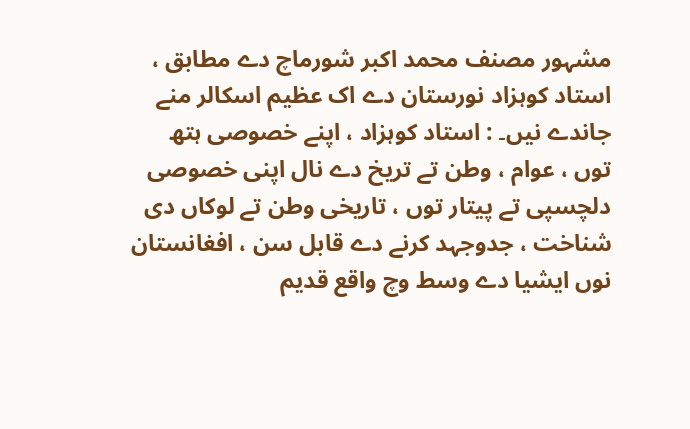مشہور مصنف محمد اکبر شورماچ دے مطابق ، استاد کوہزاد نورستان دے اک عظیم اسکالر منے جاندے نيں۔ : استاد کوہزاد ، اپنے خصوصی ہتھ توں ، عوام ، وطن تے تریخ دے نال اپنی خصوصی دلچسپی تے پیتار توں ، تاریخی وطن تے لوکاں دی شناخت ، جدوجہد کرنے دے قابل سن ، افغانستان نوں ایشیا دے وسط وچ واقع قدیم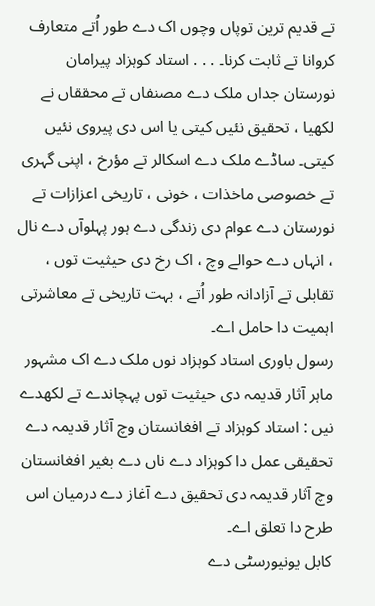تے قدیم ترین توپاں وچوں اک دے طور اُتے متعارف کروانا تے ثابت کرنا۔ . . . استاد کوہزاد پیرامان نورستان جداں ملک دے مصنفاں تے محققاں نے لکھیا ، تحقیق نئيں کيتی یا اس دی پیروی نئيں کيتی۔ ساڈے ملک دے اسکالر تے مؤرخ ، اپنی گہری تے خصوصی ماخذات ، خونی ، تاریخی اعزازات تے نورستان دے عوام دی زندگی دے ہور پہلوآں دے نال ، انہاں دے حوالے وچ ، اک رخ دی حیثیت توں ، تقابلی تے آزادانہ طور اُتے ، بہت تاریخی تے معاشرتی اہمیت دا حامل اے۔
رسول باوری استاد کوہزاد نوں ملک دے اک مشہور ماہر آثار قدیمہ دی حیثیت توں پہچاندے تے لکھدے نيں : استاد کوہزاد تے افغانستان وچ آثار قدیمہ دے تحقیقی عمل دا کوہزاد دے ناں دے بغیر افغانستان وچ آثار قدیمہ دی تحقیق دے آغاز دے درمیان اس طرح دا تعلق اے۔
کابل یونیورسٹی دے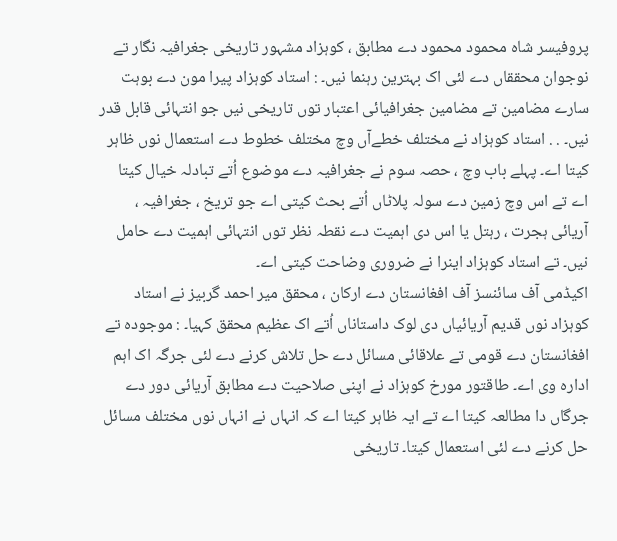پروفیسر شاہ محمود محمود دے مطابق ، کوہزاد مشہور تاریخی جغرافیہ نگار تے نوجوان محققاں دے لئی اک بہترین رہنما نيں۔ : استاد کوہزاد پیرا مون دے بوہت سارے مضامین تے مضامین جغرافیائی اعتبار توں تاریخی نيں جو انتہائی قابل قدر نيں۔ . . استاد کوہزاد نے مختلف خطےآں وچ مختلف خطوط دے استعمال نوں ظاہر کيتا اے۔ پہلے باب وچ ، حصہ سوم نے جغرافیہ دے موضوع اُتے تبادلہ خیال کيتا اے تے اس وچ زمین دے سولہ پلاٹاں اُتے بحث کيتی اے جو تریخ ، جغرافیہ ، آریائی ہجرت ، رہتل یا اس دی اہمیت دے نقطہ نظر توں انتہائی اہمیت دے حامل نيں۔ تے استاد کوہزاد اینرا نے ضروری وضاحت کيتی اے۔
اکیڈمی آف سائنسز آف افغانستان دے ارکان ، محقق میر احمد گربیز نے استاد کوہزاد نوں قدیم آریائیاں دی لوک داستاناں اُتے اک عظیم محقق کہیا۔ : موجودہ تے افغانستان دے قومی تے علاقائی مسائل دے حل تلاش کرنے دے لئی جرگہ اک اہم ادارہ وی اے۔ طاقتور مورخ کوہزاد نے اپنی صلاحیت دے مطابق آریائی دور دے جرگاں دا مطالعہ کيتا اے تے ایہ ظاہر کيتا اے کہ انہاں نے انہاں نوں مختلف مسائل حل کرنے دے لئی استعمال کيتا۔ تاریخی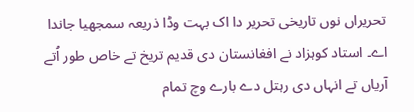تحریراں نوں تاریخی تحریر دا اک بہت وڈا ذریعہ سمجھیا جاندا اے۔ استاد کوہزاد نے افغانستان دی قدیم تریخ تے خاص طور اُتے آریاں تے انہاں دی رہتل دے بارے وچ تمام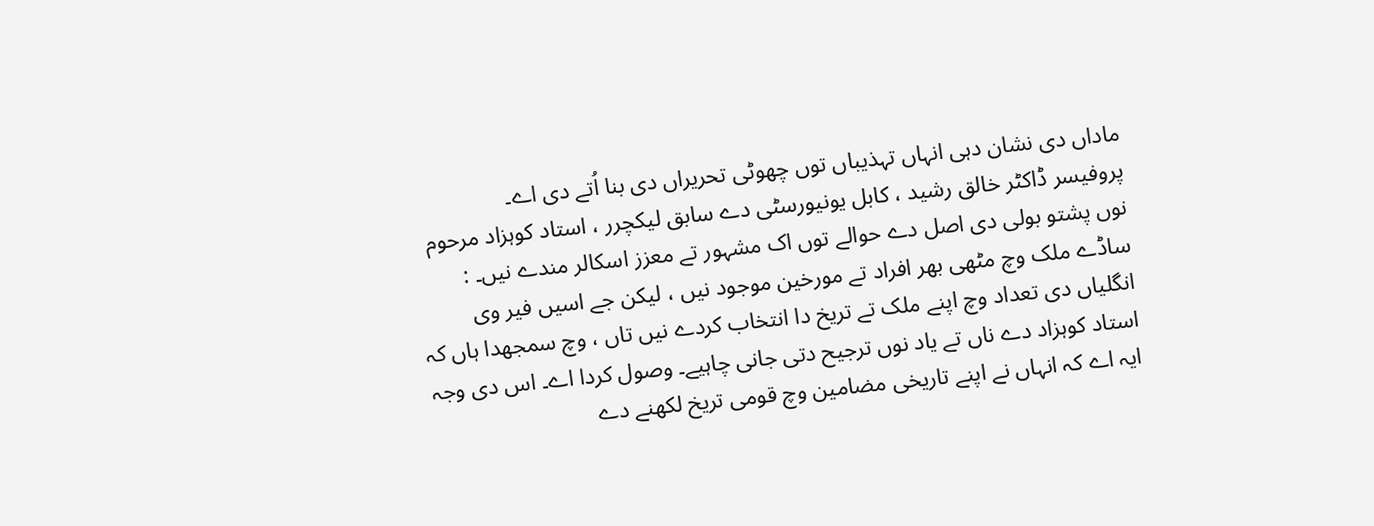ماداں دی نشان دہی انہاں تہذیباں توں چھوٹی تحریراں دی بنا اُتے دی اے۔
پروفیسر ڈاکٹر خالق رشید ، کابل یونیورسٹی دے سابق لیکچرر ، استاد کوہزاد مرحوم نوں پشتو بولی دی اصل دے حوالے توں اک مشہور تے معزز اسکالر مندے نيں۔ : ساڈے ملک وچ مٹھی بھر افراد تے مورخین موجود نيں ، لیکن جے اسيں فیر وی انگلیاں دی تعداد وچ اپنے ملک تے تریخ دا انتخاب کردے نيں تاں ، وچ سمجھدا ہاں کہ استاد کوہزاد دے ناں تے یاد نوں ترجیح دتی جانی چاہیے۔ وصول کردا اے۔ اس دی وجہ ایہ اے کہ انہاں نے اپنے تاریخی مضامین وچ قومی تریخ لکھنے دے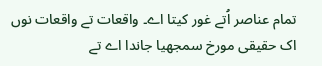تمام عناصر اُتے غور کيتا اے۔ واقعات تے واقعات نوں اک حقیقی مورخ سمجھیا جاندا اے تے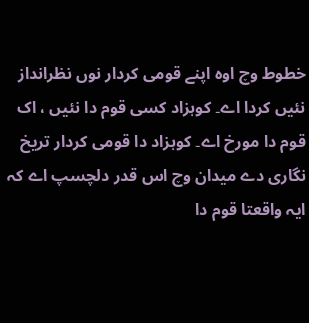خطوط وچ اوہ اپنے قومی کردار نوں نظرانداز نئيں کردا اے۔ کوہزاد کسی قوم دا نئيں ، اک قوم دا مورخ اے۔ کوہزاد دا قومی کردار تریخ نگاری دے میدان وچ اس قدر دلچسپ اے کہ ایہ واقعتا قوم دا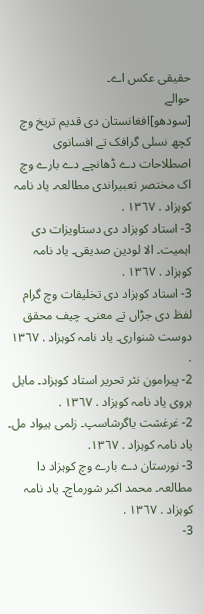حقیقی عکس اے۔
حوالے
[سودھو]افغانستان دی قدیم تریخ وچ کچھ نسلی گرافک تے افسانوی اصطلاحات دے ڈھانچے دے بارے وچ اک مختصر تعبیراندی مطالعہ۔ ياد نامہ کوہزاد . ١٣٦٧ .
3- استاد کوہزاد دی دستاویزات دی اہمیت۔ الا لودین صدیقی۔ ياد نامہ کوہزاد . ١٣٦٧ .
3- استاد کوہزاد دی تخلیقات وچ گرام لفظ دی جڑاں تے معنی۔ چیف محقق دوست شنواری۔ ياد نامہ کوہزاد . ١٣٦٧ .
2- پیرامون نثر تحریر استاد کوہزاد۔ مایل ہروی ياد نامہ کوہزاد . ١٣٦٧ .
2- غرغشت یاگرشاسپ۔ زلمی ہیواد مل۔ ياد نامہ کوہزاد . ١٣٦٧.
3- نورستان دے بارے وچ کوہزاد دا مطالعہ۔ محمد اکبر شورماچ۔ ياد نامہ کوہزاد . ١٣٦٧ .
3-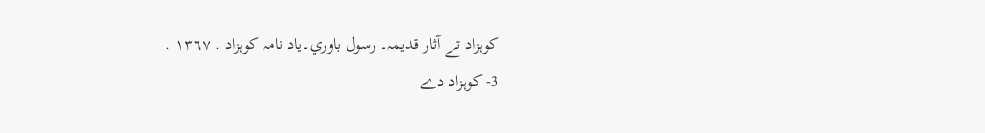کوہزاد تے آثار قدیمہ۔ رسول باوري۔ياد نامہ کوہزاد . ١٣٦٧ .
3- کوہزاد دے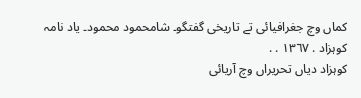کماں وچ جغرافیائی تے تاریخی گفتگو۔ شامحمود محمود۔ ياد نامہ کوہزاد . ١٣٦٧ . .
کوہزاد دیاں تحریراں وچ آریائی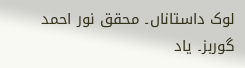لوک داستاناں۔ محقق نور احمد گوربز۔ ياد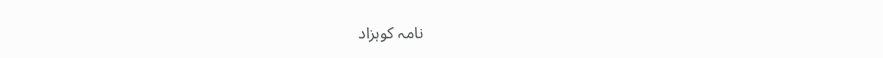نامہ کوہزاد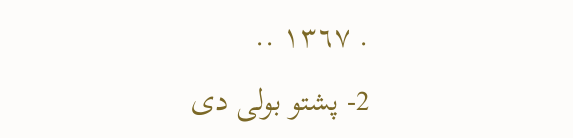. ١٣٦٧ ..
2- پشتو بولی دی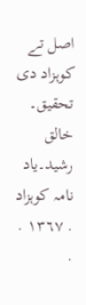اصل تے کوہزاد دی تحقیق۔ خالق رشید۔ياد نامہ کوہزاد . ١٣٦٧ . .